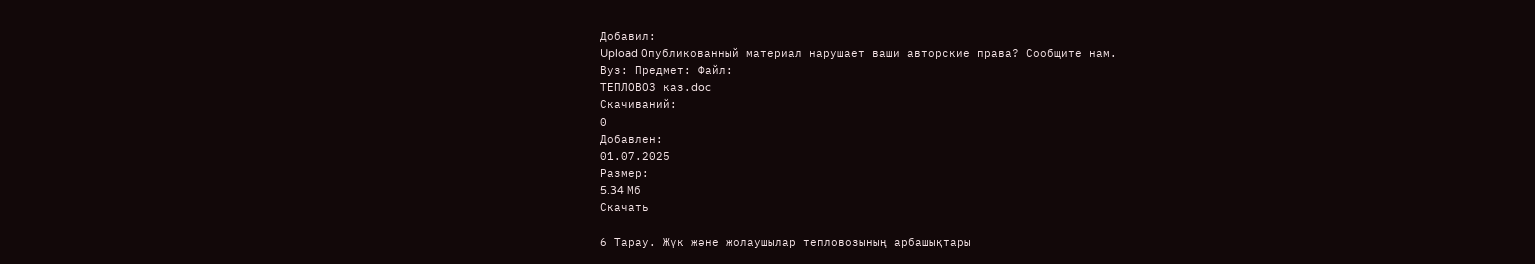Добавил:
Upload Опубликованный материал нарушает ваши авторские права? Сообщите нам.
Вуз: Предмет: Файл:
ТЕПЛОВОЗ каз.doc
Скачиваний:
0
Добавлен:
01.07.2025
Размер:
5.34 Mб
Скачать

6 Тарау. Жүк және жолаушылар тепловозының арбашықтары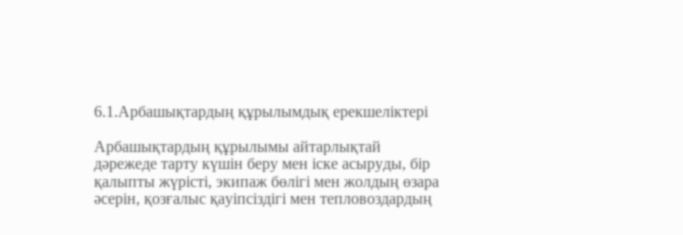6.1.Арбашықтардың құрылымдық ерекшеліктері

Арбашықтардың құрылымы айтарлықтай дәрежеде тарту күшін беру мен іске асыруды, бір қалыпты жүрісті, экипаж бөлігі мен жолдың өзара әсерін, қозғалыс қауіпсіздігі мен тепловоздардың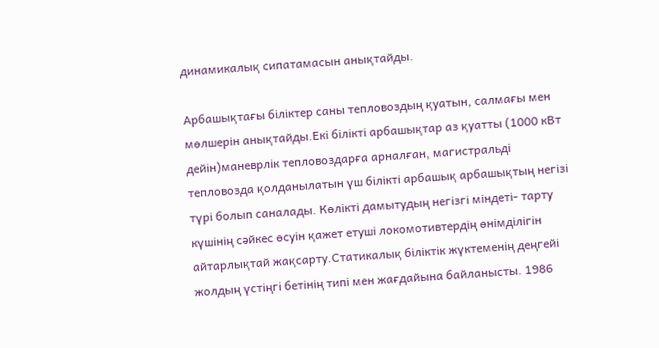динамикалық сипатамасын анықтайды.

Арбашықтағы біліктер саны тепловоздың қуатын, салмағы мен мөлшерін анықтайды.Екі білікті арбашықтар аз қуатты (1000 кВт дейін)маневрлік тепловоздарға арналған, магистральді тепловозда қолданылатын үш білікті арбашық арбашықтың негізі түрі болып саналады. Көлікті дамытудың негізгі міндеті- тарту күшінің сәйкес өсуін қажет етуші локомотивтердің өнімділігін айтарлықтай жақсарту.Статикалық біліктік жүктеменің деңгейі жолдың үстіңгі бетінің типі мен жағдайына байланысты. 1986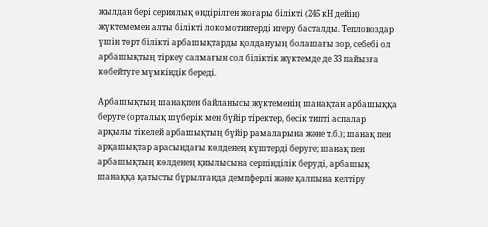жылдан бері сериялық өндірілген жоғары білікті (245 кН дейін) жүктемемен алты білікті локомотивтерді игеру басталды. Тепловоздар үшін төрт білікті арбашықтарды қолдануың болашағы зор, себебі ол арбашықтың тіркеу салмағын сол біліктік жүктемде де 33 пайызға көбейтуге мүмкіндік береді.

Арбашықтың шанақпен байланысы жүктеменің шанақтан арбашыққа беруге (орталық шүберік мен бүйір тіректер, бесік типті аспалар арқылы тікелей арбашықтың бүйір рамаларына және т.б.); шанақ пен арқашықтар арасындағы көлденең күштерді беруге; шанақ пен арбашықтың көлденең қиылысына серпінділік беруді, арбашық шанаққа қатысты бұрылғанда демпферлі және қалпына келтіру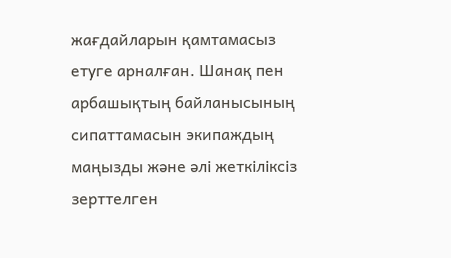жағдайларын қамтамасыз етуге арналған. Шанақ пен арбашықтың байланысының сипаттамасын экипаждың маңызды және әлі жеткіліксіз зерттелген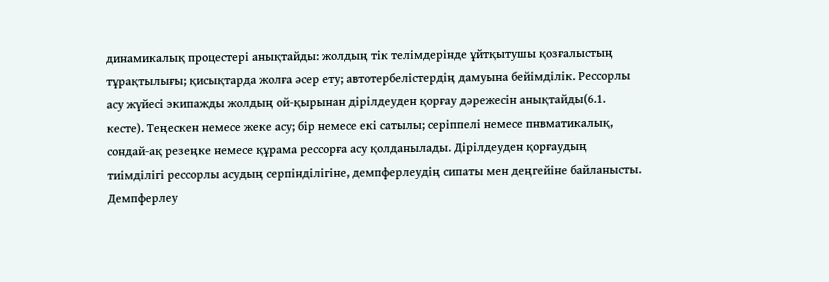динамикалық процестері анықтайды: жолдың тік телімдерінде ұйтқытушы қозғалыстың тұрақтылығы; қисықтарда жолға әсер ету; автотербелістердің дамуына бейімділік. Рессорлы асу жүйесі экипажды жолдың ой-қырынан дірілдеуден қорғау дәрежесін анықтайды(6.1. кесте). Теңескен немесе жеке асу; бір немесе екі сатылы; серіппелі немесе пнвматикалық, сондай-ақ резеңке немесе құрама рессорға асу қолданылады. Дірілдеуден қорғаудың тиімділігі рессорлы асудың серпінділігіне, демпферлеудің сипаты мен деңгейіне байланысты. Демпферлеу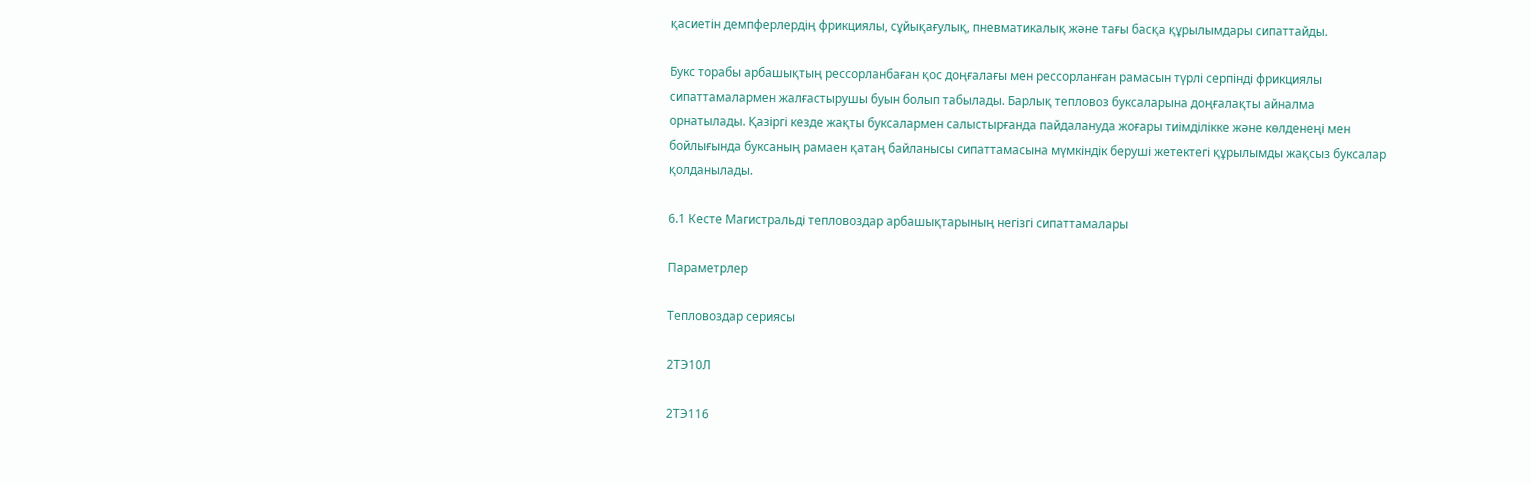қасиетін демпферлердің фрикциялы, сұйықағулық, пневматикалық және тағы басқа құрылымдары сипаттайды.

Букс торабы арбашықтың рессорланбаған қос доңғалағы мен рессорланған рамасын түрлі серпінді фрикциялы сипаттамалармен жалғастырушы буын болып табылады. Барлық тепловоз буксаларына доңғалақты айналма орнатылады. Қазіргі кезде жақты буксалармен салыстырғанда пайдалануда жоғары тиімділікке және көлденеңі мен бойлығында буксаның рамаен қатаң байланысы сипаттамасына мүмкіндік беруші жетектегі құрылымды жақсыз буксалар қолданылады.

6.1 Кесте Магистральді тепловоздар арбашықтарының негізгі сипаттамалары

Параметрлер

Тепловоздар сериясы

2ТЭ10Л

2ТЭ116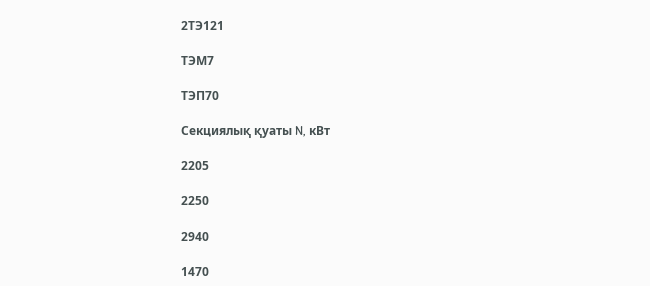2ТЭ121

ТЭМ7

ТЭП70

Секциялық қуаты N, кВт

2205

2250

2940

1470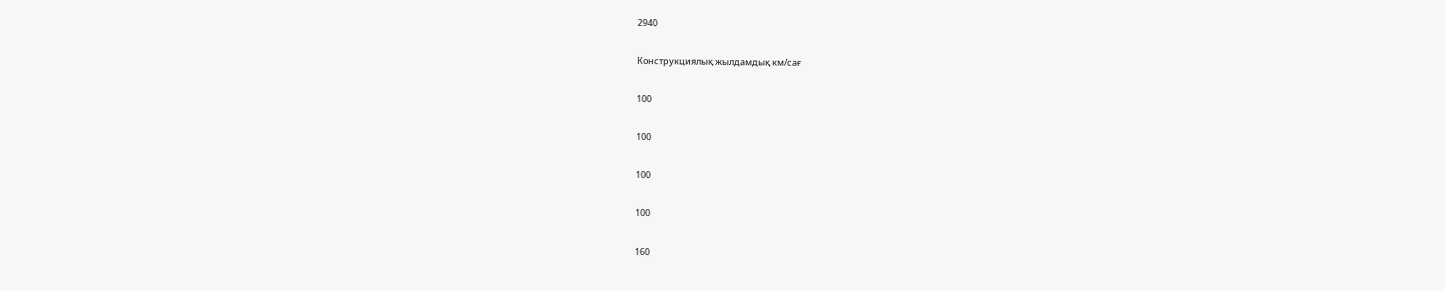2940

Конструкциялық жылдамдық км/сағ

100

100

100

100

160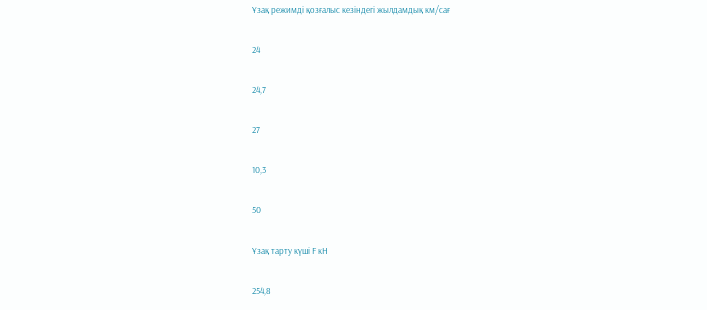Ұзақ режимді қозғалыс кезіндегі жылдамдық км/сағ

24

24,7

27

10,3

50

Ұзақ тарту күші F кН

254,8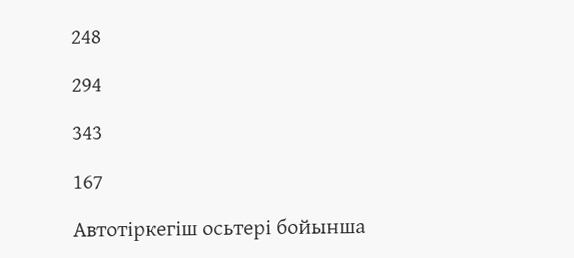248

294

343

167

Автотіркегіш осьтері бойынша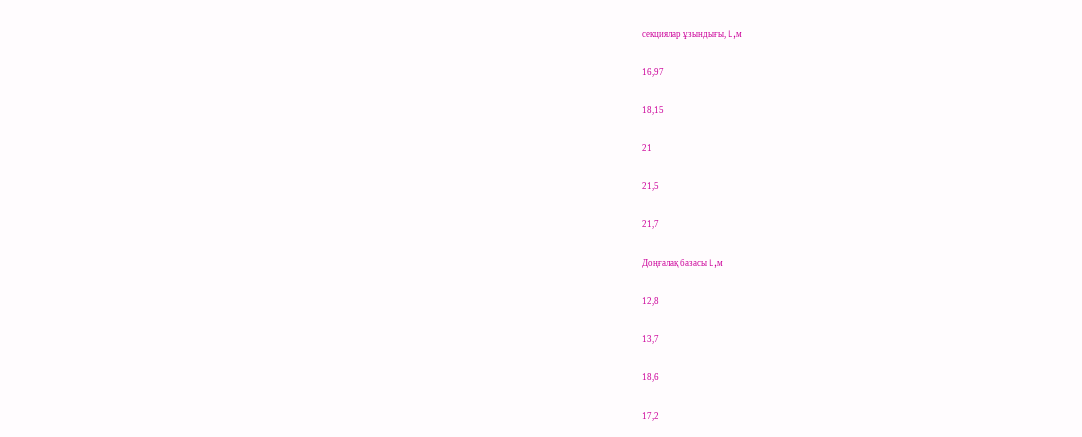секциялар ұзындығы, L,м

16,97

18,15

21

21,5

21,7

Доңғалақ базасы L,м

12,8

13,7

18,6

17,2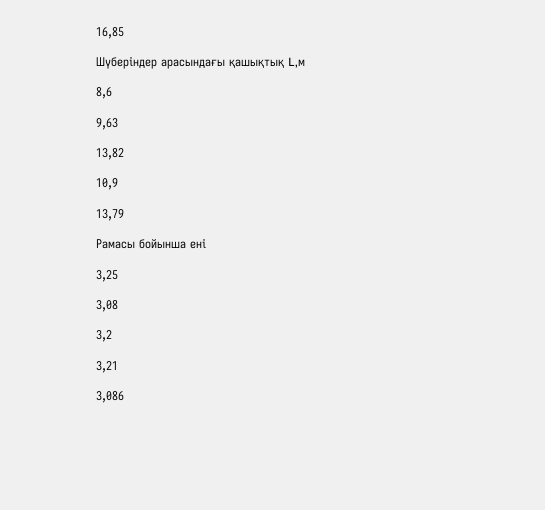16,85

Шүберіндер арасындағы қашықтық L,м

8,6

9,63

13,82

10,9

13,79

Рамасы бойынша ені

3,25

3,08

3,2

3,21

3,086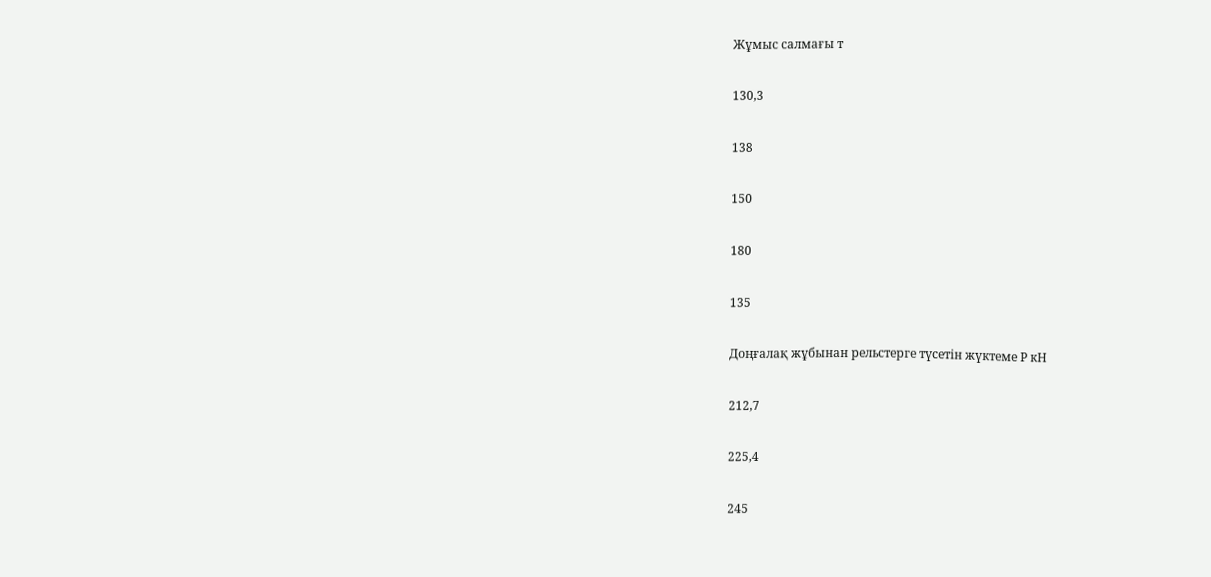Жұмыс салмағы т

130,3

138

150

180

135

Доңғалақ жұбынан рельстерге түсетін жүктеме Р кН

212,7

225,4

245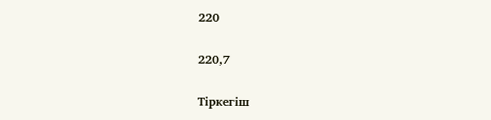220

220,7

Тіркегіш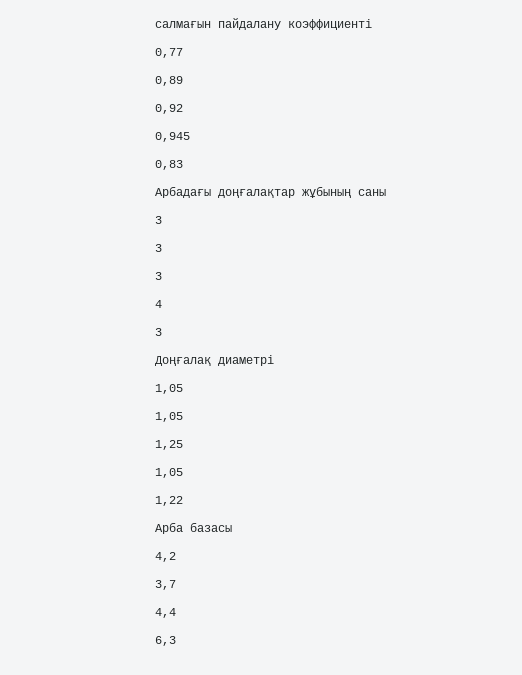салмағын пайдалану коэффициенті

0,77

0,89

0,92

0,945

0,83

Арбадағы доңғалақтар жұбының саны

3

3

3

4

3

Доңғалақ диаметрі

1,05

1,05

1,25

1,05

1,22

Арба базасы

4,2

3,7

4,4

6,3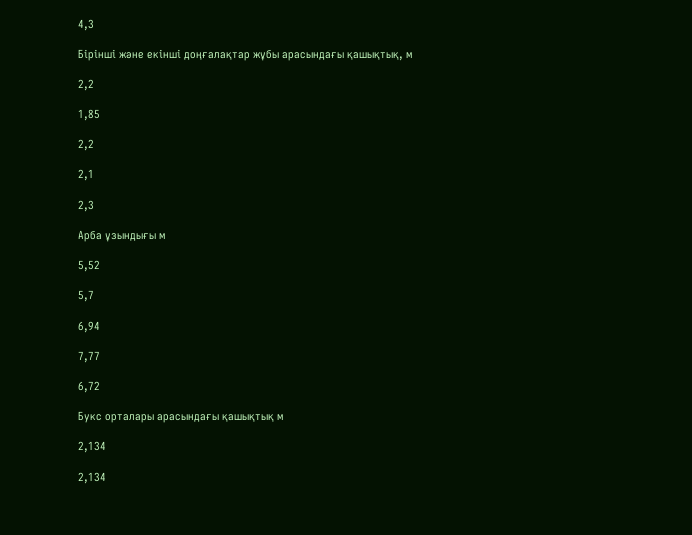4,3

Бірінші және екінші доңғалақтар жұбы арасындағы қашықтық, м

2,2

1,85

2,2

2,1

2,3

Арба ұзындығы м

5,52

5,7

6,94

7,77

6,72

Букс орталары арасындағы қашықтық м

2,134

2,134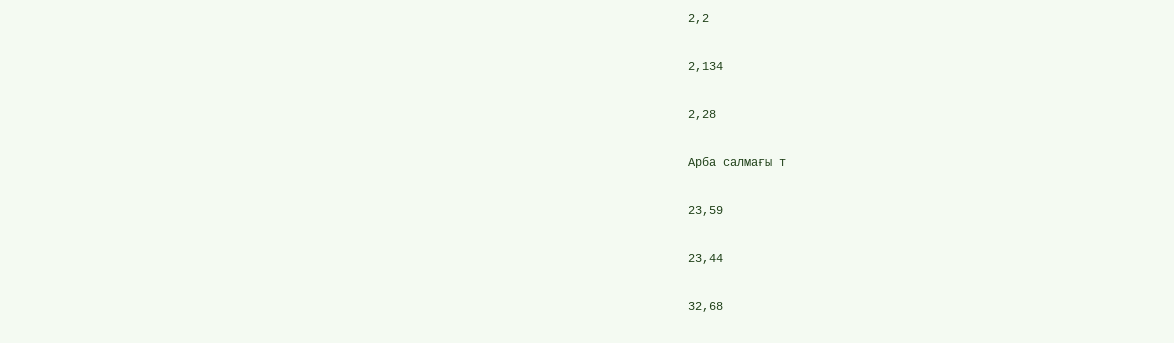2,2

2,134

2,28

Арба салмағы т

23,59

23,44

32,68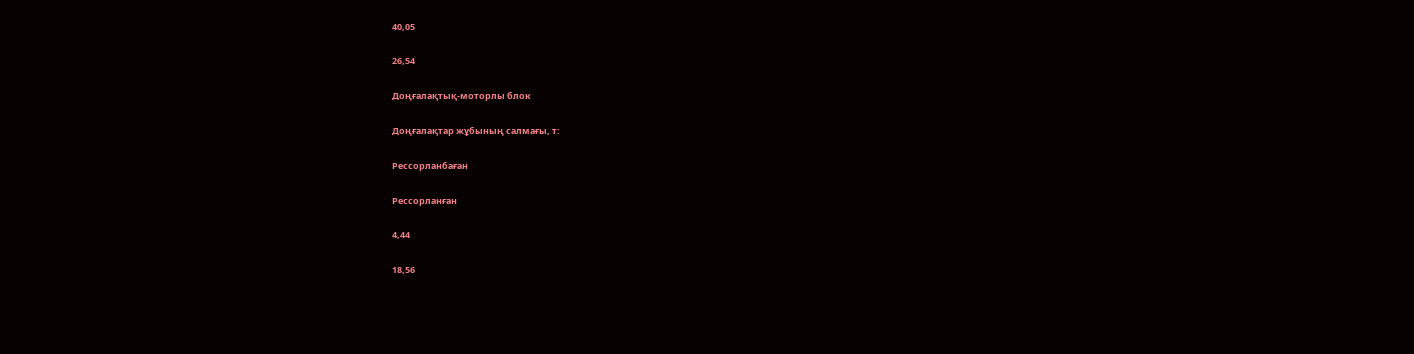40,05

26,54

Доңғалақтық-моторлы блок

Доңғалақтар жұбының салмағы, т:

Рессорланбаған

Рессорланған

4,44

18,56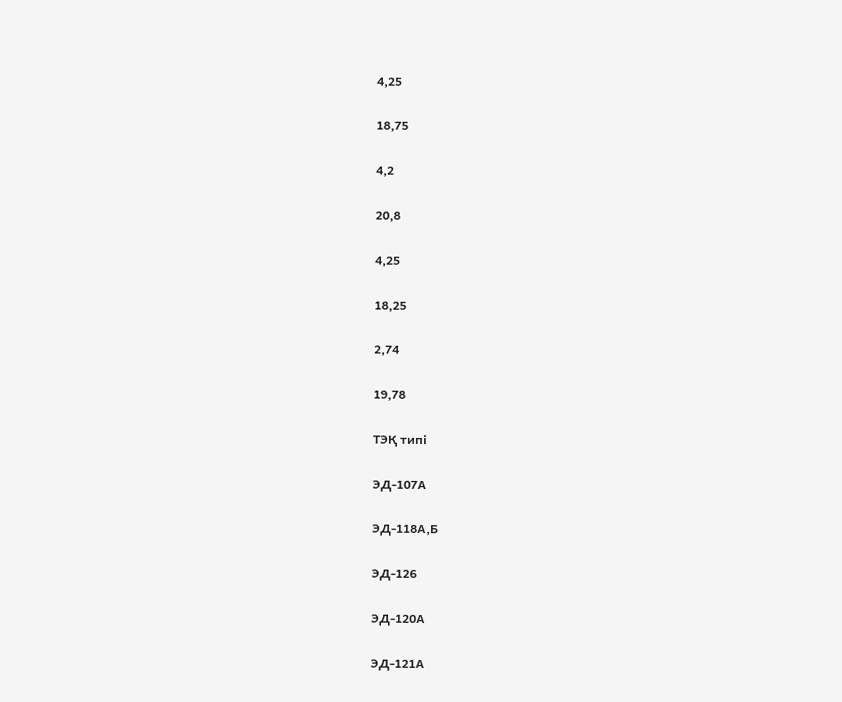4,25

18,75

4,2

20,8

4,25

18,25

2,74

19,78

ТЭҚ типі

ЭД-107А

ЭД-118А,Б

ЭД-126

ЭД-120А

ЭД-121А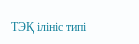ТЭҚ ілініс типі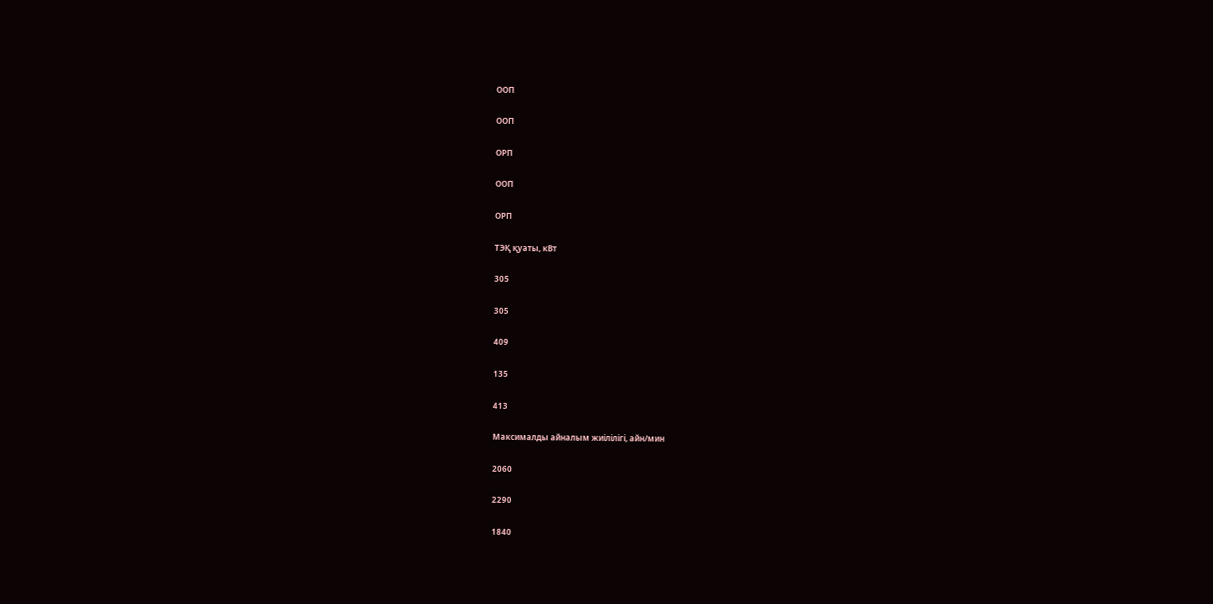ООП

ООП

ОРП

ООП

ОРП

ТЭҚ қуаты, кВт

305

305

409

135

413

Максималды айналым жиілілігі, айн/мин

2060

2290

1840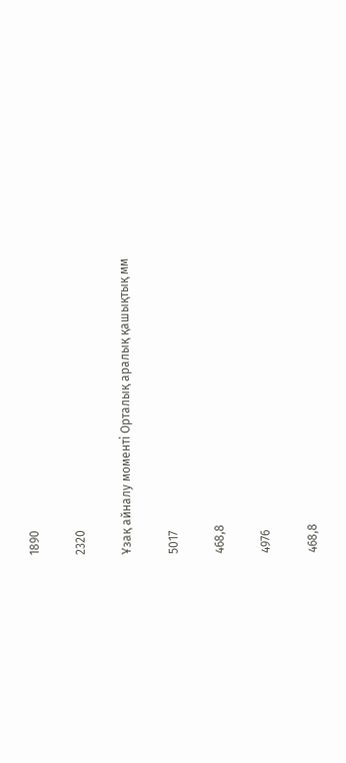1890

2320

Ұзақ айналу моменті Орталық аралық қашықтық мм

5017

468,8

4976

468,8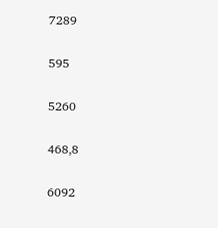7289

595

5260

468,8

6092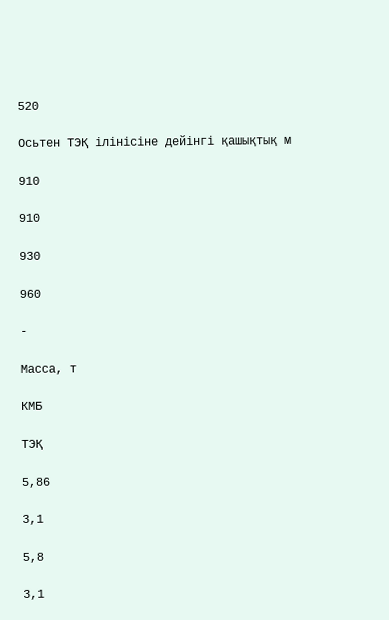520

Осьтен ТЭҚ ілінісіне дейінгі қашықтық м

910

910

930

960

-

Масса, т

КМБ

ТЭҚ

5,86

3,1

5,8

3,1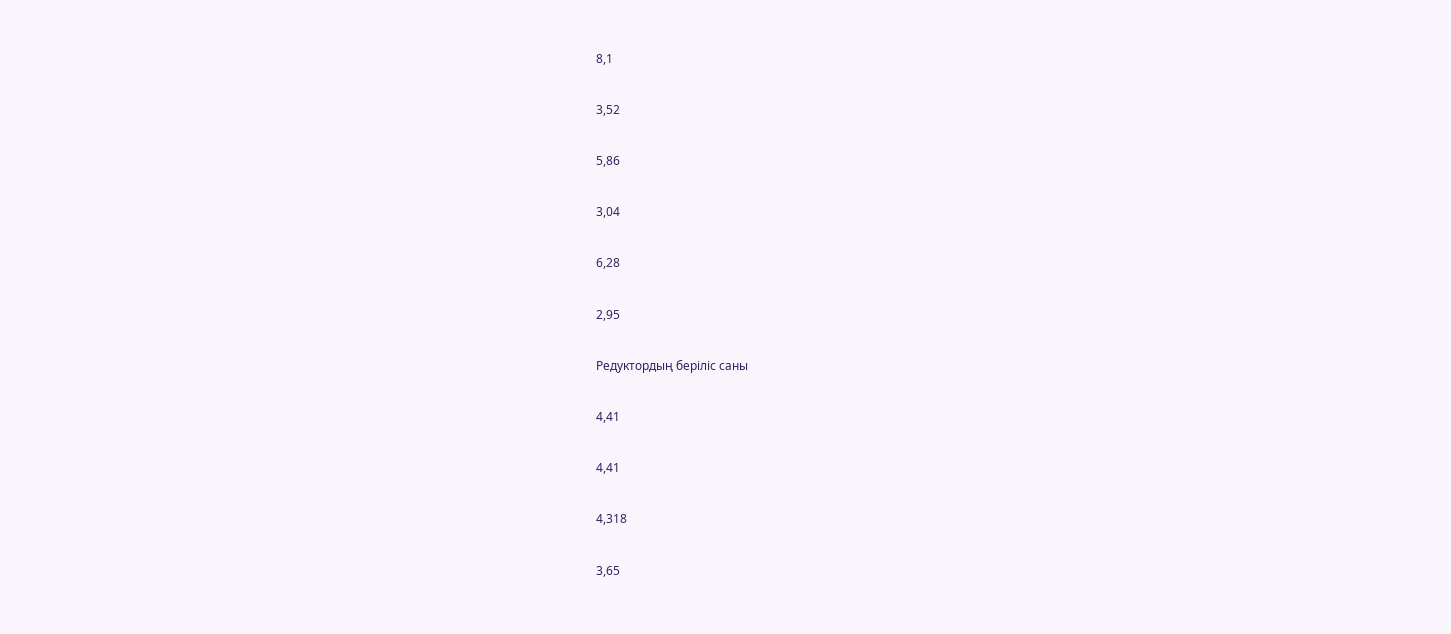8,1

3,52

5,86

3,04

6,28

2,95

Редуктордың беріліс саны

4,41

4,41

4,318

3,65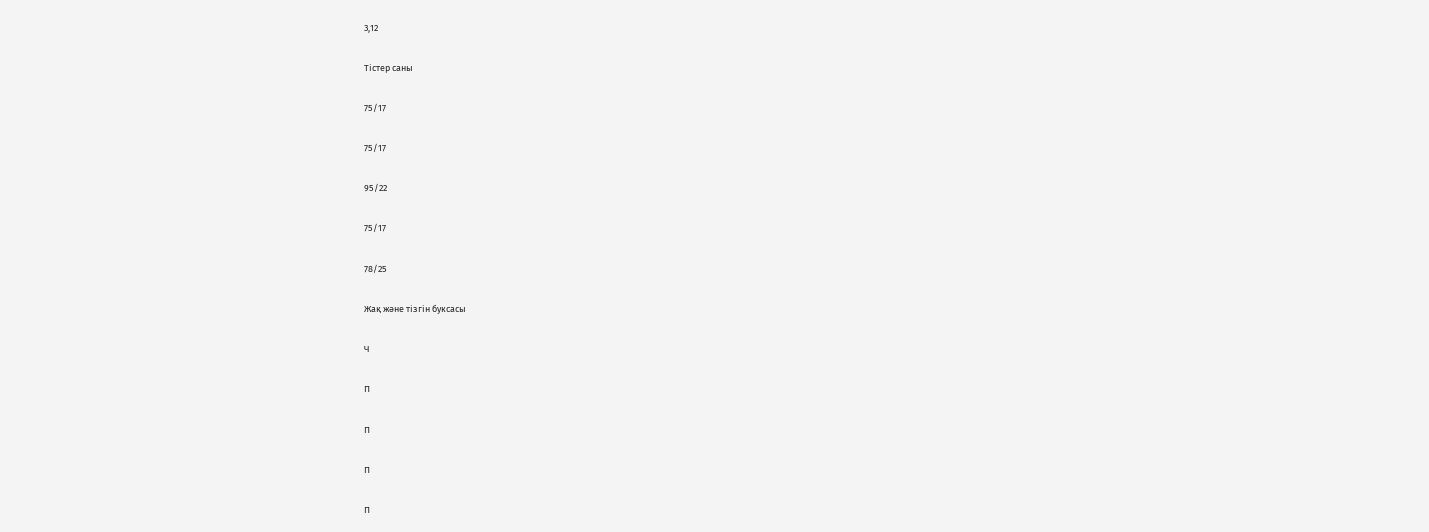3,12

Тістер саны

75/17

75/17

95/22

75/17

78/25

Жақ және тізгін буксасы

Ч

П

П

П

П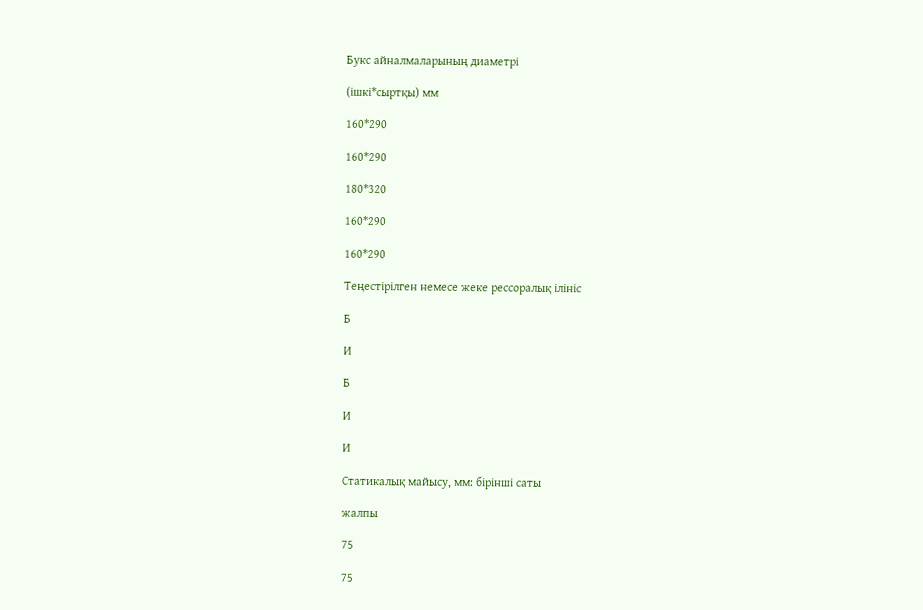Букс айналмаларының диаметрі

(ішкі*сыртқы) мм

160*290

160*290

180*320

160*290

160*290

Теңестірілген немесе жеке рессоралық ілініс

Б

И

Б

И

И

Статикалық майысу, мм: бірінші саты

жалпы

75

75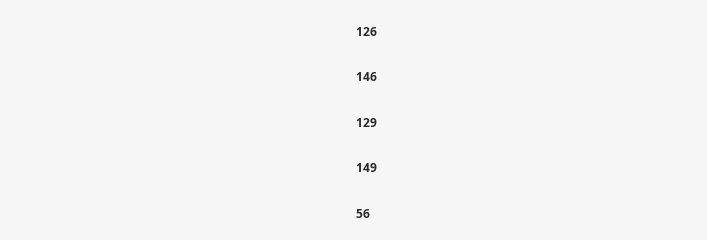126

146

129

149

56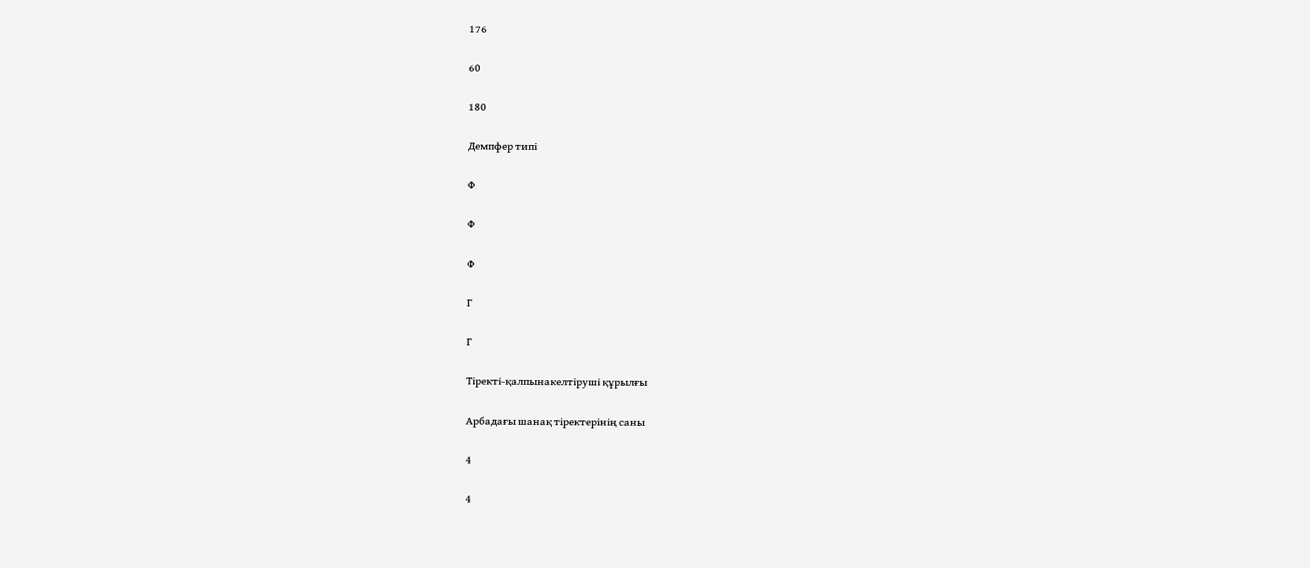176

60

180

Демпфер типі

Ф

Ф

Ф

Г

Г

Тіректі-қалпынакелтіруші құрылғы

Арбадағы шанақ тіректерінің саны

4

4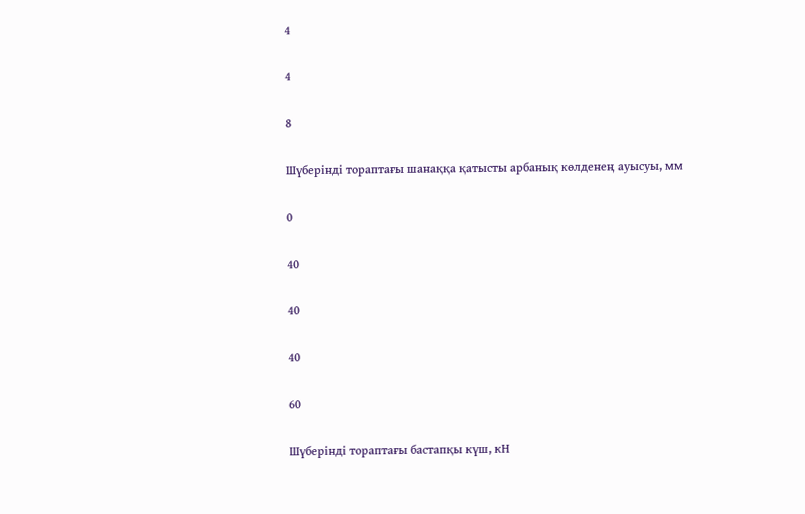4

4

8

Шүберінді тораптағы шанаққа қатысты арбанық көлденең ауысуы, мм

0

40

40

40

60

Шүберінді тораптағы бастапқы күш, кН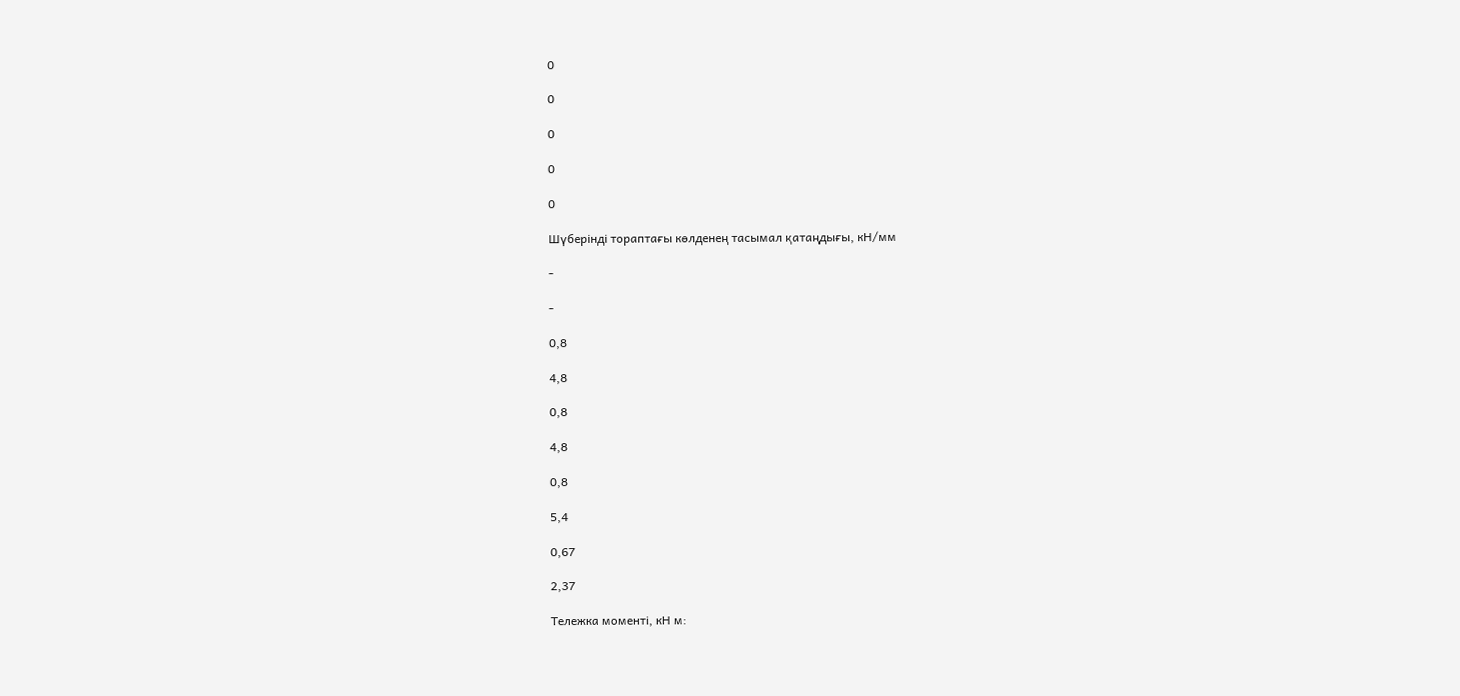0

0

0

0

0

Шүберінді тораптағы көлденең тасымал қатаңдығы, кН/мм

-

-

0,8

4,8

0,8

4,8

0,8

5,4

0,67

2,37

Тележка моменті, кН м: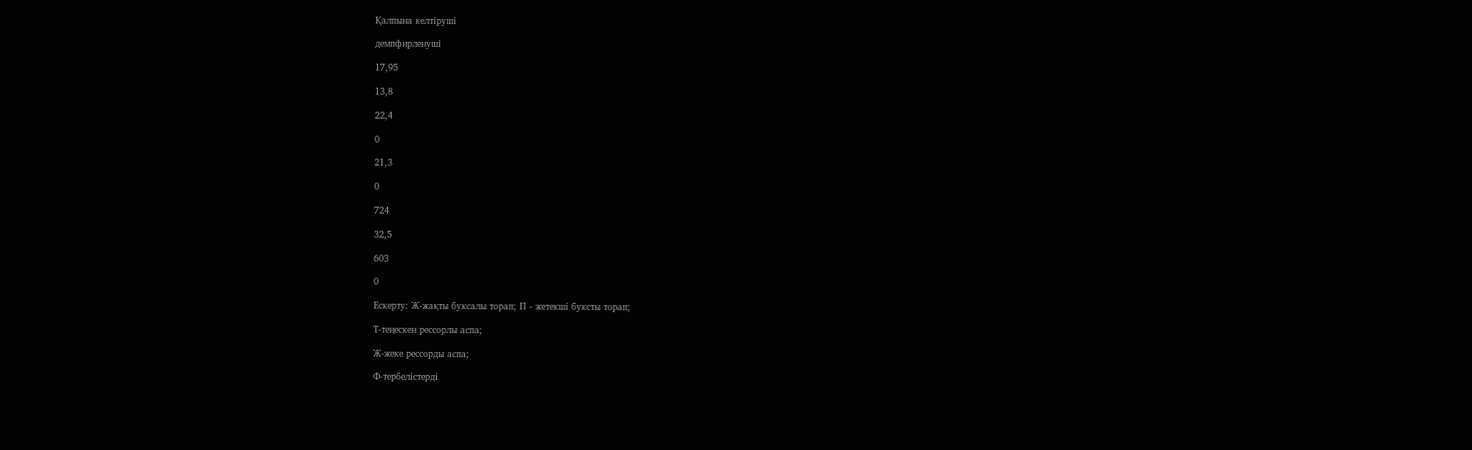Қалпына келтіруші

демпфирленуші

17,95

13,8

22,4

0

21,3

0

724

32,5

603

0

Ескерту: Ж-жақты буксалы торап; П - жетекші буксты торап;

Т-теңескен рессорлы аспа;

Ж-жеке рессорды аспа;

Ф-тербелістерді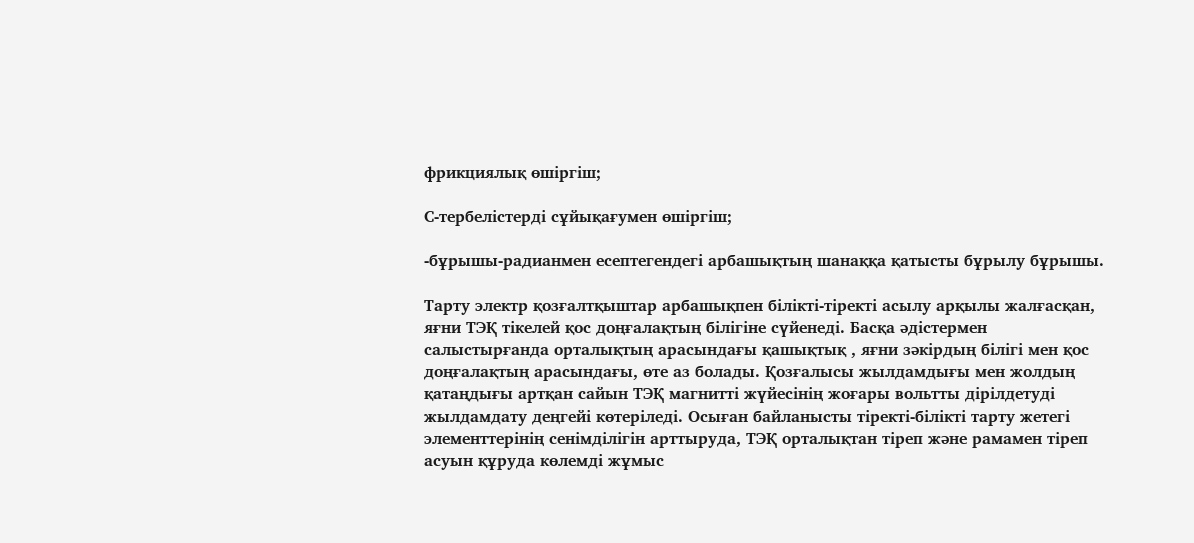фрикциялық өшіргіш;

С-тербелістерді сұйықағумен өшіргіш;

-бұрышы-радианмен есептегендегі арбашықтың шанаққа қатысты бұрылу бұрышы.

Тарту электр қозғалтқыштар арбашықпен білікті-тіректі асылу арқылы жалғасқан, яғни ТЭҚ тікелей қос доңғалақтың білігіне сүйенеді. Басқа әдістермен салыстырғанда орталықтың арасындағы қашықтық , яғни зәкірдың білігі мен қос доңғалақтың арасындағы, өте аз болады. Қозғалысы жылдамдығы мен жолдың қатаңдығы артқан сайын ТЭҚ магнитті жүйесінің жоғары вольтты дірілдетуді жылдамдату деңгейі көтеріледі. Осыған байланысты тіректі-білікті тарту жетегі элементтерінің сенімділігін арттыруда, ТЭҚ орталықтан тіреп және рамамен тіреп асуын құруда көлемді жұмыс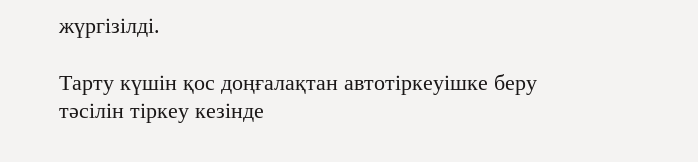жүргізілді.

Тарту күшін қос доңғалақтан автотіркеуішке беру тәсілін тіркеу кезінде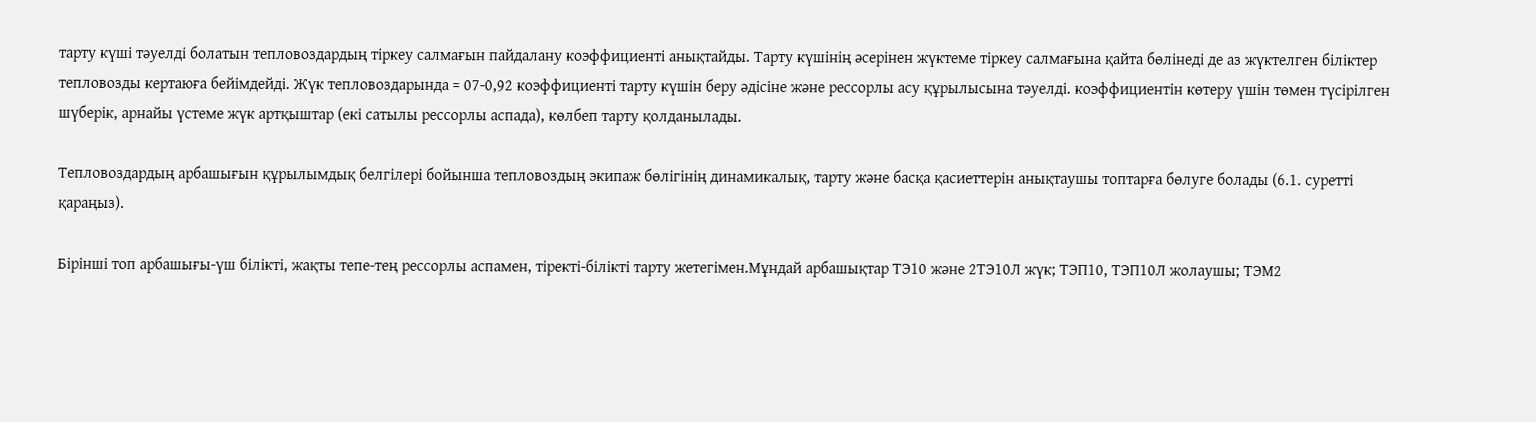тарту күші тәуелді болатын тепловоздардың тіркеу салмағын пайдалану коэффициенті анықтайды. Тарту күшінің әсерінен жүктеме тіркеу салмағына қайта бөлінеді де аз жүктелген біліктер тепловозды кертаюға бейімдейді. Жүк тепловоздарында = 07-0,92 коэффициенті тарту күшін беру әдісіне және рессорлы асу құрылысына тәуелді. коэффициентін көтеру үшін төмен түсірілген шүберік, арнайы үстеме жүк артқыштар (екі сатылы рессорлы аспада), көлбеп тарту қолданылады.

Тепловоздардың арбашығын құрылымдық белгілері бойынша тепловоздың экипаж бөлігінің динамикалық, тарту және басқа қасиеттерін анықтаушы топтарға бөлуге болады (6.1. суретті қараңыз).

Бірінші топ арбашығы-үш білікті, жақты тепе-тең рессорлы аспамен, тіректі-білікті тарту жетегімен.Мұндай арбашықтар ТЭ10 және 2ТЭ10Л жүк; ТЭП10, ТЭП10Л жолаушы; ТЭМ2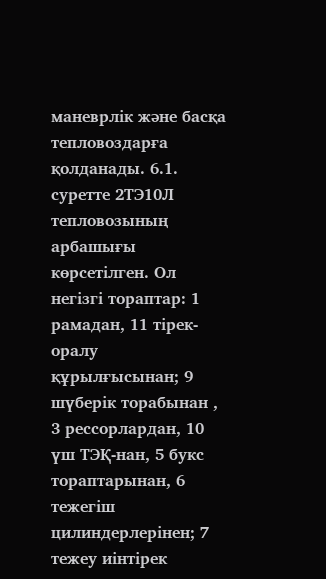маневрлік және басқа тепловоздарға қолданады. 6.1. суретте 2ТЭ10Л тепловозының арбашығы көрсетілген. Ол негізгі тораптар: 1 рамадан, 11 тірек-оралу құрылғысынан; 9 шүберік торабынан , 3 рессорлардан, 10 үш ТЭҚ-нан, 5 букс тораптарынан, 6 тежегіш цилиндерлерінен; 7 тежеу иінтірек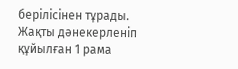берілісінен тұрады. Жақты дәнекерленіп құйылған 1 рама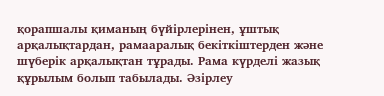қорапшалы қиманың бүйірлерінен, ұштық арқалықтардан, рамааралық бекіткіштерден және шүберік арқалықтан тұрады. Рама күрделі жазық құрылым болып табылады. Әзірлеу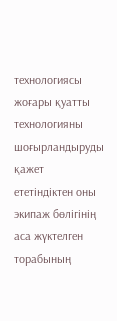технологиясы жоғары қуатты технологияны шоғырландыруды қажет ететіндіктен оны экипаж бөлігінің аса жүктелген торабының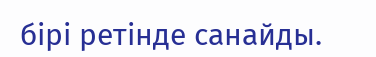бірі ретінде санайды.